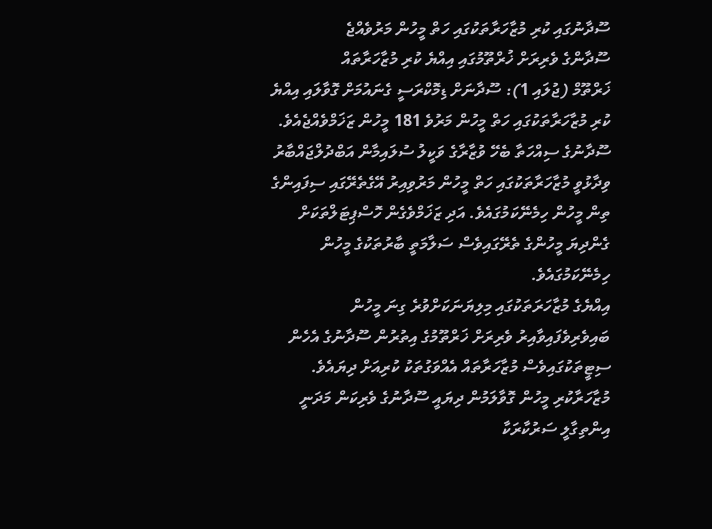ސޫދާނުގައި ކުރި މުޒާހަރާތަކުގައި ހަތް މީހުން މަރުވެއްޖެ
ސޫދާންގެ ވެރިރަށް ޚުރްތޫމުގައި އިއްޔެ ކުރި މުޒާހަރާތައް
ޚަރްތޫމް (ޖުލައި 1): ސޫދާނަށް ޑިމޮކްރަސީ ގެނައުމަށް ގޮވާލައި އިއްޔެ ކުރި މުޒާހަރާތަކުގައި ހަތް މީހުން މަރުވެ 181 މީހުން ޒަޚަމްވެއްޖެއެވެ.
ސޫދާނުގެ ސިއްހަތާ ބެހޭ ވުޒާރާގެ ވަކީލު ސުލައިމާން އަބްދުލްޖައްބާރު ވިދާޅުވީ މުޒާހަރާތަކުގައި ހަތް މީހުން މަރުވިއިރު އޭގެތެރޭގައި ސިފައިންގެ ތިން މީހުން ހިމެނޭކަމުގައެވެ. އަދި ޒަޚަމްވެގެން ހޮސްޕިޓަލްތަކަށް ގެންދިޔަ މީހުންގެ ތެރޭގައިވެސް ސަލާމަތީ ބާރުތަކުގެ މީހުން ހިމެނޭކަމުގައެވެ.
އިއްޔެގެ މުޒާހަރަތަކުގައި މިލިޔަނަކަށްވުރެ ގިނަ މީހުން ބައިވެރިވެފައިވާއިރު ވެރިރަށް ޚަރްތޫމުގެ އިތުރުން ސޫދާނުގެ އެހެން ސިޓީތަކުގައިވެސް މުޒާހަރާތައް އެއްވަގުތަކު ކުރިއަށް ދިޔައެވެ.
މުޒާހަރާކުރި މީހުން ގޮވާލަމުން ދިޔައީ ސޫދާނުގެ ވެރިކަން މަދަނީ އިންތިގާލީ ސަރުކާރަކާ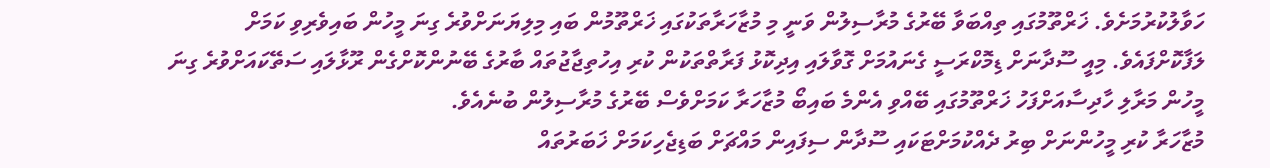ހަވާލުކުރުމަށެވެ. ޚަރްތޫމުގައި ތިއްބަވާ ބޭރުގެ މުރާސިލުން ވަނީ މި މުޒާހަރާތަކުގައި ޚަރްތޫމުން ބައި މިލިޔަނަށްވުރެ ގިނަ މީހުން ބައިވެރިވި ކަމަށް ލަފާކޮށްފައެވެ. މިއީ ސޫދާނަށް ޑިމޮކްރަސީ ގެނައުމަށް ގޮވާލައި އިދިކޮޅު ފަރާތްތަކުން ކުރި އިހުތިޖާޖުތައް ބާރުގެ ބޭނުންކޮށްގެން ރޫޅާލައި ސަތޭކައަށްވުރެ ގިނަ މީހުން މަރާލި ހާދިސާއަށްފަހު ޚަރްތޫމުގައި ބޭއްވި އެންމެ ބައިބޯ މުޒާހަރާ ކަމަށްވެސް ބޭރުގެ މުރާސިލުން ބުނެއެވެ.
މުޒާހަރާ ކުރި މީހުންނަށް ބިރު ދެއްކުމަށްޓަކައި ސޫދާން ސިފައިން މައްޗަށް ބަޑިޖެހިކަމަށް ޚަބަރުތައް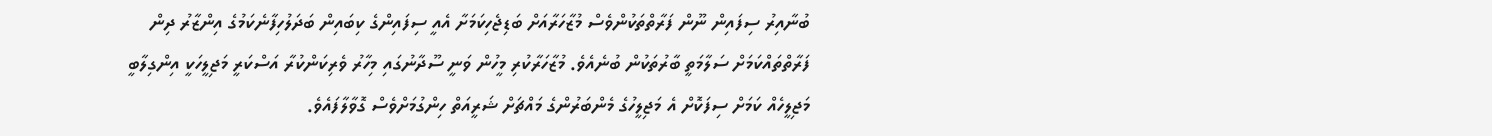ބުނާއިރު ސިފައިން ނޫން ފަރާތްތަކުންވެސް މުޒާހަރާއަށް ބަޑިޖެހިކަމަށާ އެއީ ސިފައިންގެ ކިބައިން ބަދަލުހިފާނެކަމުގެ އިންޒާރު ދިން ފަރާތްތައްކަމަށް ސަލާމަތީ ބާރުތަކުން ބުނެއެވެ. މުޒާހަރާކުރި މީހުން ވަނީ ސޫދާނުގައި މިހާރު ވެރިކަންކުރާ އަސްކަރީ މަޖިލީހަކީ އިންގިލާބީ މަޖިލީހެއް ކަމަށް ސިފަކޮށް އެ މަޖިލީހުގެ މެންބަރުންގެ މައްޗަށް ޝަރީއަތް ހިންގުމަށްވެސް ގޮވާލާފައެވެ.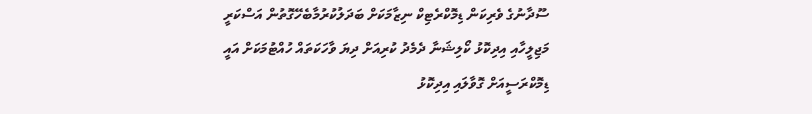ސޫދާނުގެ ވެރިކަން ޑިމޮކްރެޓިކް ނިޒާމަކަށް ބަދަލުކުރުމާބެހޭގޮތުން އަސްކަރީ މަޖިލީހާއި އިދިކޮޅު ކޯލިޝަނާ ދެމެދު ކުރިއަށް ދިޔަ ވާހަކަތައް ހުއްޓުމަކަށް އައީ ޑިމޮކްރަސީއަށް ގޮވާލައި އިދިކޮޅު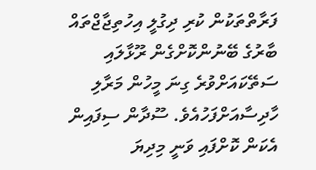ފަރާތްތަކުން ކުރި ދިގުލީ އިހުތިޖާޖްތައް ބާރުގެ ބޭނުންކޮށްގެން ރޫޅާލައި ސަތޭކައަށްވުރެ ގިނަ މީހުން މަރާލި ހާދިސާއަށްފަހުއެވެ. ސޫދާން ސިފައިން އެކަން ކޮށްފައި ވަނީ މިދިޔަ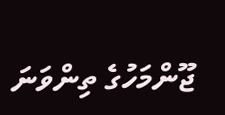ޖޫންމަހުގެ ތިންވަނަ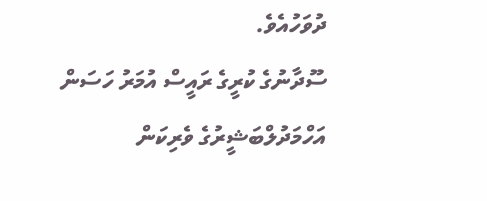ދުވަހުއެވެ.
ސޫދާނުގެ ކުރީގެ ރައީސް އުމަރު ހަސަން އަހްމަދުލްބަޝީރުގެ ވެރިކަން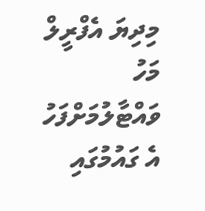މިދިޔަ އެފްރީލް މަހު ވައްޓާލުމަށްފަހު އެ ގައުމުގައި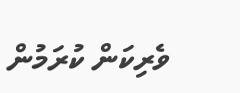ވެރިކަން ކުރަމުން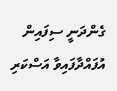ގެންދަނީ ސިފައިން އުފައްދާފައިވާ އަސްކަރި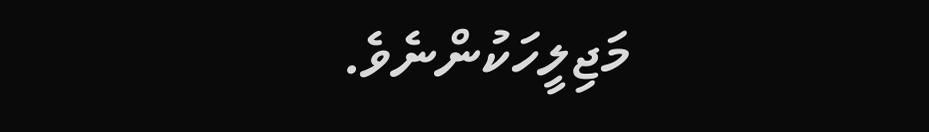މަޖިލީހަކުންނެވެ.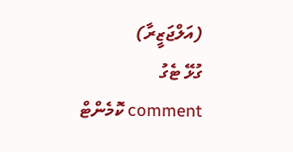(އަލްޖަޒީރާ)
ގުޅޭ ޓެގު
comment ކޮމެންޓް